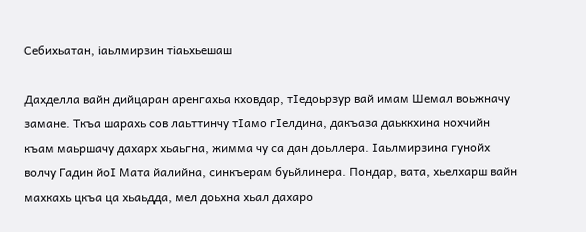Себихьатан, iаьлмирзин тiаьхьешаш

Дахделла вайн дийцаран аренгахьа кховдар, тIедоьрзур вай имам Шемал воьжначу замане. Ткъа шарахь сов лаьттинчу тIамо гIелдина, дакъаза даьккхина нохчийн къам маьршачу дахарх хьаьгна, жимма чу са дан доьллера. Iаьлмирзина гунойх волчу Гадин йоI Мата йалийна, синкъерам буьйлинера. Пондар, вата, хьелхарш вайн махкахь цкъа ца хьаьдда, мел доьхна хьал дахаро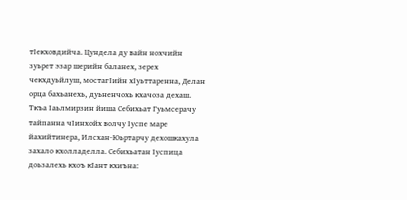тIекховдийча. Цундела ду вайн нохчийн зуьрет эзар шерийн баланех, зерех чекхдуьйлуш, мостагIийн хIуьттаренна, Делан орца бахьанехь, дуьненчохь кхачоза дехаш. Ткъа Iаьлмирзин йиша Себихьат Гуьмсерачу тайпанна чIинхойх волчу Iуспе маре йахийтинера, Илсхан-Юьртарчу дехошкахула захало кхолладелла. Себихьатан Iуспица доьзалехь кхоъ кIант кхиъна: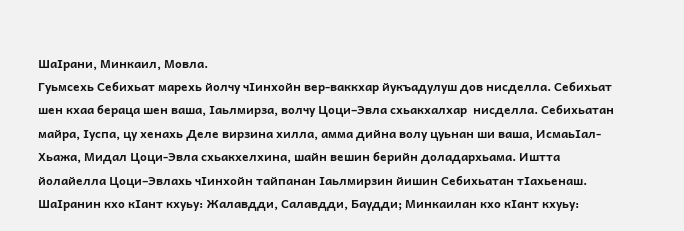ШаIрани, Минкаил, Мовла.
Гуьмсехь Себихьат марехь йолчу чIинхойн вер-ваккхар йукъадулуш дов нисделла. Себихьат шен кхаа бераца шен ваша, Iаьлмирза, волчу Цоци–Эвла схьакхалхар  нисделла. Себихьатан майра, Iуспа, цу хенахь Деле вирзина хилла, амма дийна волу цуьнан ши ваша, ИсмаьIал-Хьажа, Мидал Цоци-Эвла схьакхелхина, шайн вешин берийн доладархьама. Иштта йолайелла Цоци–Эвлахь чIинхойн тайпанан Iаьлмирзин йишин Себихьатан тIахьенаш. ШаIранин кхо кIант кхуьу: Жалавдди, Салавдди, Баудди; Минкаилан кхо кIант кхуьу: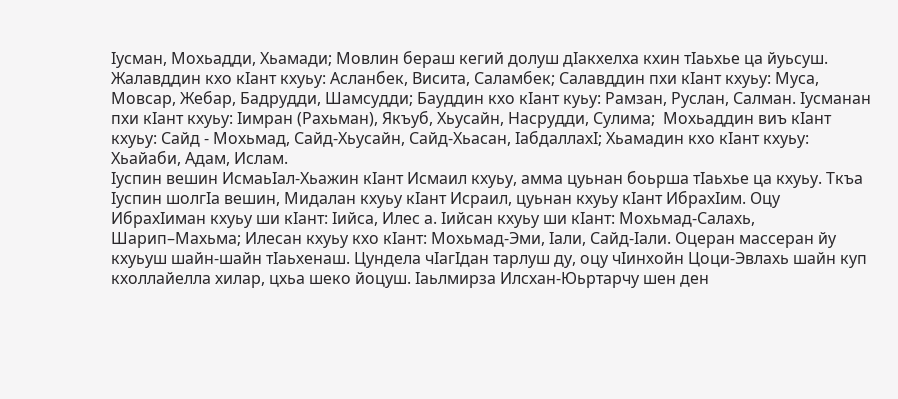Iусман, Мохьадди, Хьамади; Мовлин бераш кегий долуш дIакхелха кхин тIаьхье ца йуьсуш. Жалавддин кхо кIант кхуьу: Асланбек, Висита, Саламбек; Салавддин пхи кIант кхуьу: Муса, Мовсар, Жебар, Бадрудди, Шамсудди; Бауддин кхо кIант куьу: Рамзан, Руслан, Салман. Iусманан пхи кIант кхуьу: Iимран (Рахьман), Якъуб, Хьусайн, Насрудди, Сулима;  Мохьаддин виъ кIант кхуьу: Сайд - Мохьмад, Сайд-Хьусайн, Сайд-Хьасан, IабдаллахI; Хьамадин кхо кIант кхуьу: Хьайаби, Адам, Ислам.
Iуспин вешин ИсмаьIал-Хьажин кIант Исмаил кхуьу, амма цуьнан боьрша тIаьхье ца кхуьу. Ткъа Iуспин шолгIа вешин, Мидалан кхуьу кIант Исраил, цуьнан кхуьу кIант ИбрахIим. Оцу ИбрахIиман кхуьу ши кIант: Iийса, Илес а. Iийсан кхуьу ши кIант: Мохьмад-Салахь, Шарип–Махьма; Илесан кхуьу кхо кIант: Мохьмад-Эми, Iали, Сайд-Iали. Оцеран массеран йу кхуьуш шайн-шайн тIаьхенаш. Цундела чIагIдан тарлуш ду, оцу чIинхойн Цоци-Эвлахь шайн куп кхоллайелла хилар, цхьа шеко йоцуш. Iаьлмирза Илсхан-Юьртарчу шен ден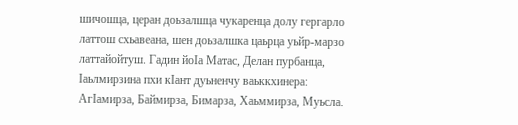шичошца, церан доьзалшца чукаренца долу гергарло латтош схьавеана, шен доьзалшка цаьрца уьйр-марзо латтайойтуш. Гадин йоIа Матас, Делан пурбанца, Iаьлмирзина пхи кIант дуьненчу ваьккхинера: АгIамирза, Баймирза, Бимарза, Хаьммирза, Муьсла.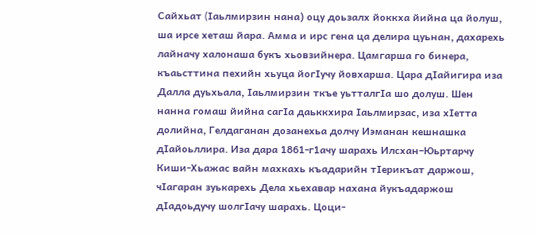Сайхьат (Iаьлмирзин нана) оцу доьзалх йоккха йийна ца йолуш, ша ирсе хеташ йара. Амма и ирс гена ца делира цуьнан, дахарехь лайначу халонаша букъ хьовзийнера. Цамгарша го бинера, къаьсттина пехийн хьуца йогIучу йовхарша. Цара дIайигира иза Далла дуьхьала, Iаьлмирзин ткъе уьтталгIа шо долуш. Шен нанна гомаш йийна сагIа даьккхира Iаьлмирзас, иза хIетта долийна, Гелдаганан дозанехьа долчу Иэманан кешнашка дIайоьллира. Иза дара 1861-г1ачу шарахь Илсхан–Юьртарчу Киши-Хьажас вайн махкахь къадарийн тIерикъат даржош, чIагаран зуькарехь Дела хьехавар нахана йукъадаржош дIадоьдучу шолгIачу шарахь. Цоци-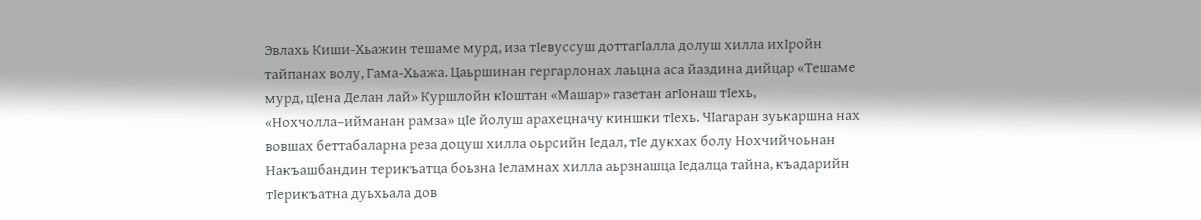Эвлахь Киши-Хьажин тешаме мурд, иза тIевуссуш доттагIалла долуш хилла ихIройн тайпанах волу, Гама-Хьажа. Цаьршинан гергарлонах лаьцна аса йаздина дийцар «Тешаме мурд, цIена Делан лай» Куршлойн кIоштан «Машар» газетан агIонаш тIехь, «Нохчолла–ийманан рамза» цIе йолуш арахецначу киншки тIехь. ЧIагаран зуькаршна нах вовшах беттабаларна реза доцуш хилла оьрсийн Iедал, тIе дукхах болу Нохчийчоьнан Накъашбандин терикъатца боьзна Iеламнах хилла аьрзнашца Iедалца тайна, къадарийн тIерикъатна дуьхьала дов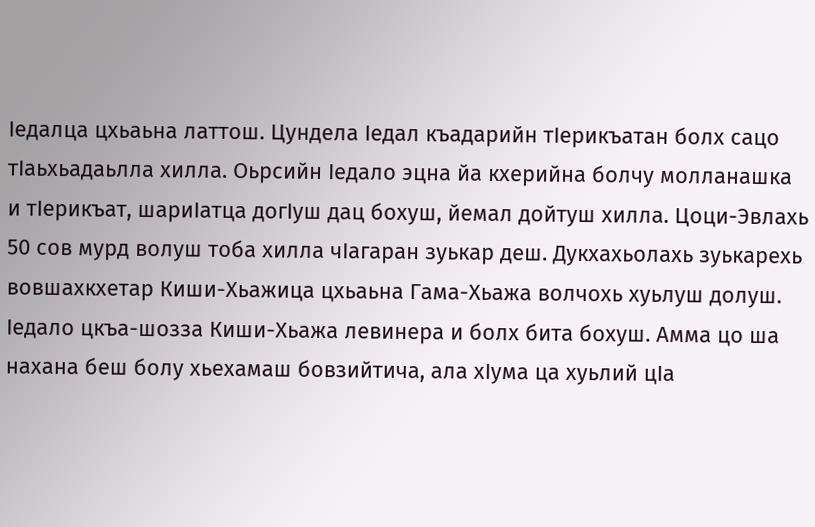Iедалца цхьаьна латтош. Цундела Iедал къадарийн тIерикъатан болх сацо тIаьхьадаьлла хилла. Оьрсийн Iедало эцна йа кхерийна болчу молланашка и тIерикъат, шариIатца догIуш дац бохуш, йемал дойтуш хилла. Цоци-Эвлахь 50 сов мурд волуш тоба хилла чIагаран зуькар деш. Дукхахьолахь зуькарехь вовшахкхетар Киши-Хьажица цхьаьна Гама-Хьажа волчохь хуьлуш долуш. Iедало цкъа-шозза Киши-Хьажа левинера и болх бита бохуш. Амма цо ша нахана беш болу хьехамаш бовзийтича, ала хIума ца хуьлий цIа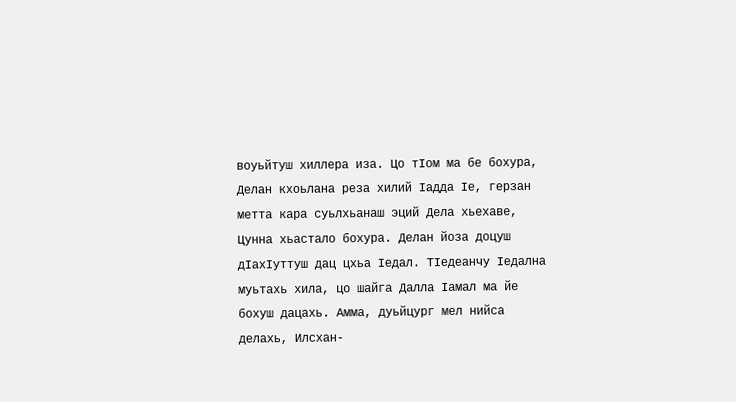воуьйтуш хиллера иза. Цо тIом ма бе бохура, Делан кхоьлана реза хилий Iадда Iе, герзан метта кара суьлхьанаш эций Дела хьехаве, Цунна хьастало бохура. Делан йоза доцуш дIахIуттуш дац цхьа Iедал. ТIедеанчу Iедална муьтахь хила, цо шайга Далла Iамал ма йе бохуш дацахь. Амма, дуьйцург мел нийса делахь, Илсхан-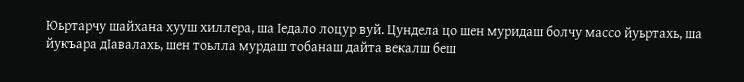Юьртарчу шайхана хууш хиллера, ша Iедало лоцур вуй. Цундела цо шен муридаш болчу массо йуьртахь, ша йукъара дIавалахь, шен тоьлла мурдаш тобанаш дайта векалш беш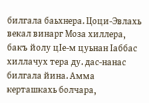билгала баьхнера. Цоци-Эвлахь векал винарг Моза хиллера, бакъ йолу цIе-м цуьнан Iаббас хиллачух тера ду. дас-нанас билгала йина. Амма керташкахь болчара,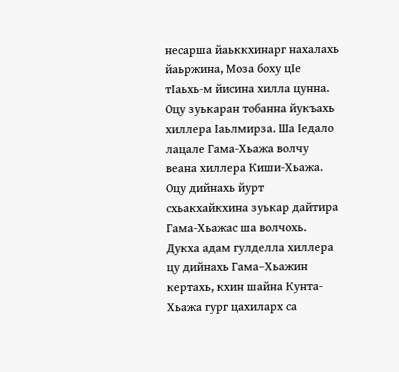несарша йаьккхинарг нахалахь йаьржина, Моза боху цIе тIаьхь-м йисина хилла цунна. Оцу зуькаран тобанна йукъахь хиллера Iаьлмирза. Ша Iедало лацале Гама-Хьажа волчу веана хиллера Киши-Хьажа. Оцу дийнахь йурт схьакхайкхина зуькар дайтира Гама-Хьажас ша волчохь. Дукха адам гулделла хиллера цу дийнахь Гама–Хьажин кертахь, кхин шайна Кунта-Хьажа гург цахиларх са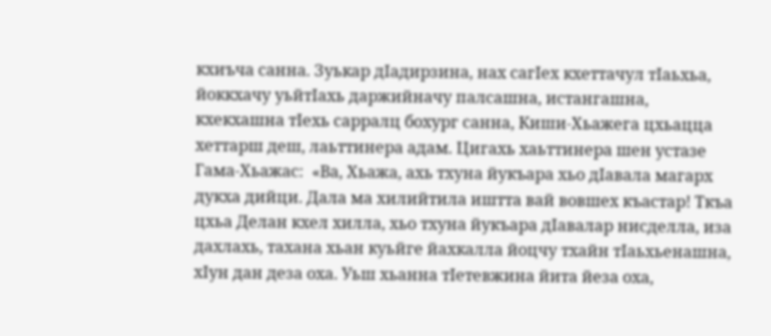кхиъча санна. Зуькар дIадирзина, нах сагIех кхеттачул тIаьхьа, йоккхачу уьйтIахь даржийначу палсашна, истангашна, кхекхашна тIехь сарралц бохург санна, Киши-Хьажега цхьацца хеттарш деш, лаьттинера адам. Цигахь хаьттинера шен устазе Гама-Хьажас:  «Ва, Хьажа, ахь тхуна йукъара хьо дIавала магарх дукха дийци. Дала ма хилийтила иштта вай вовшех къастар! Ткъа цхьа Делан кхел хилла, хьо тхуна йукъара дIавалар нисделла, иза дахлахь, тахана хьан куьйге йахкалла йоцчу тхайн тIаьхьенашна, хIун дан деза оха. Уьш хьанна тIетевжина йита йеза оха,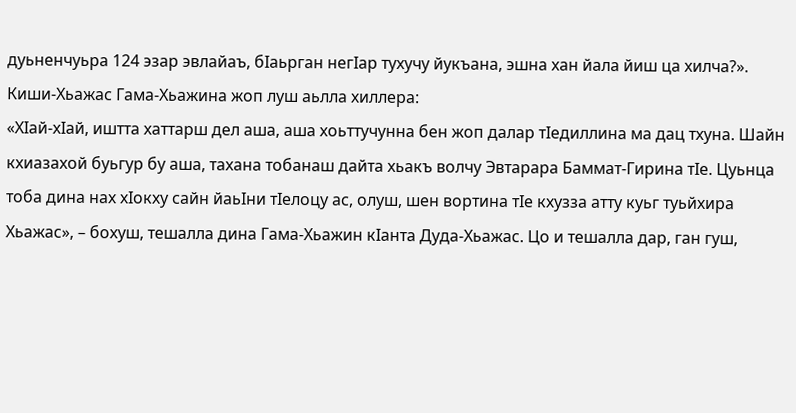дуьненчуьра 124 эзар эвлайаъ, бIаьрган негIар тухучу йукъана, эшна хан йала йиш ца хилча?». Киши-Хьажас Гама-Хьажина жоп луш аьлла хиллера:
«ХIай-хIай, иштта хаттарш дел аша, аша хоьттучунна бен жоп далар тIедиллина ма дац тхуна. Шайн кхиазахой буьгур бу аша, тахана тобанаш дайта хьакъ волчу Эвтарара Баммат-Гирина тIе. Цуьнца тоба дина нах хIокху сайн йаьIни тIелоцу ас, олуш, шен вортина тIе кхузза атту куьг туьйхира Хьажас», – бохуш, тешалла дина Гама-Хьажин кIанта Дуда-Хьажас. Цо и тешалла дар, ган гуш,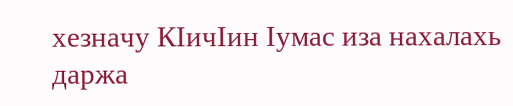хезначу КIичIин Iумас иза нахалахь даржа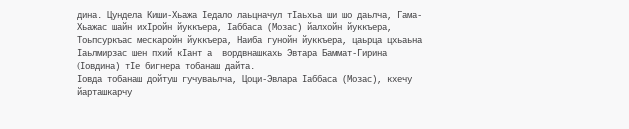дина. Цундела Киши-Хьажа Iедало лаьцначул тIаьхьа ши шо даьлча, Гама-Хьажас шайн ихIройн йуккъера, Iаббаса (Мозас) йалхойн йуккъера, Тоьпсуркъас мескаройн йуккъера, Наиба гунойн йуккъера, цаьрца цхьаьна Iаьлмирзас шен пхий кIант а  вордвнашкахь Эвтара Баммат-Гирина (Iовдина) тIе бигнера тобанаш дайта.
Iовда тобанаш дойтуш гучуваьлча, Цоци-Эвлара Iаббаса (Мозас), кхечу йарташкарчу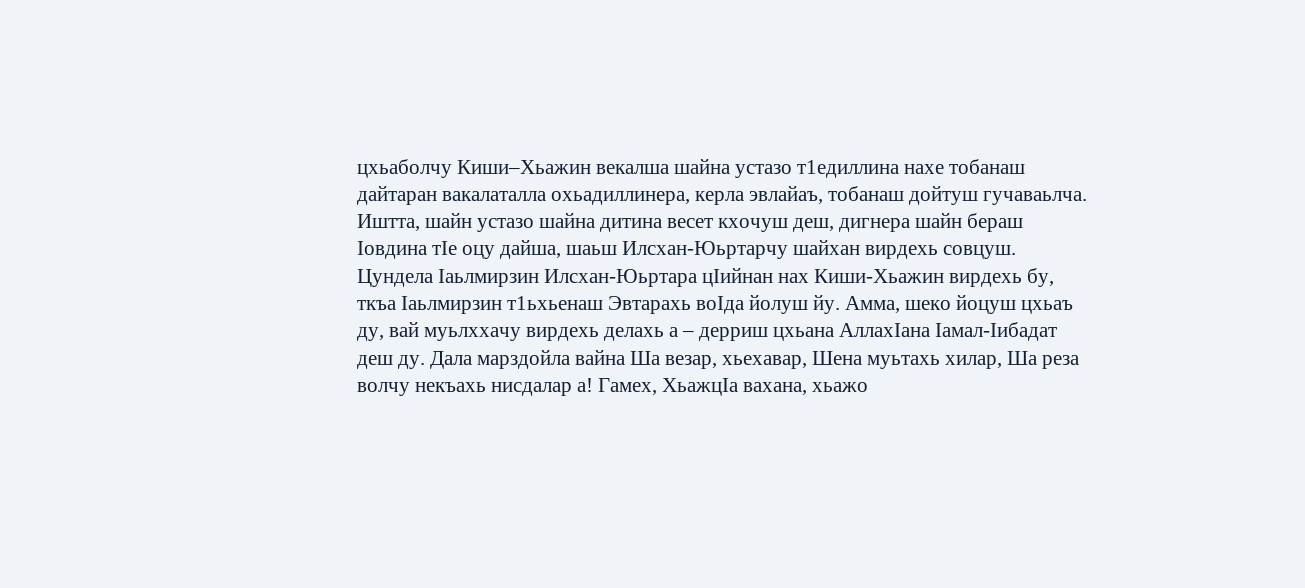цхьаболчу Киши–Хьажин векалша шайна устазо т1едиллина нахе тобанаш дайтаран вакалаталла охьадиллинера, керла эвлайаъ, тобанаш дойтуш гучаваьлча. Иштта, шайн устазо шайна дитина весет кхочуш деш, дигнера шайн бераш Iовдина тIе оцу дайша, шаьш Илсхан-Юьртарчу шайхан вирдехь совцуш. Цундела Iаьлмирзин Илсхан-Юьртара цIийнан нах Киши-Хьажин вирдехь бу, ткъа Iаьлмирзин т1ьхьенаш Эвтарахь воIда йолуш йу. Амма, шеко йоцуш цхьаъ ду, вай муьлххачу вирдехь делахь а – дерриш цхьана АллахIана Iамал-Iибадат деш ду. Дала марздойла вайна Ша везар, хьехавар, Шена муьтахь хилар, Ша реза волчу некъахь нисдалар а! Гамех, ХьажцIа вахана, хьажо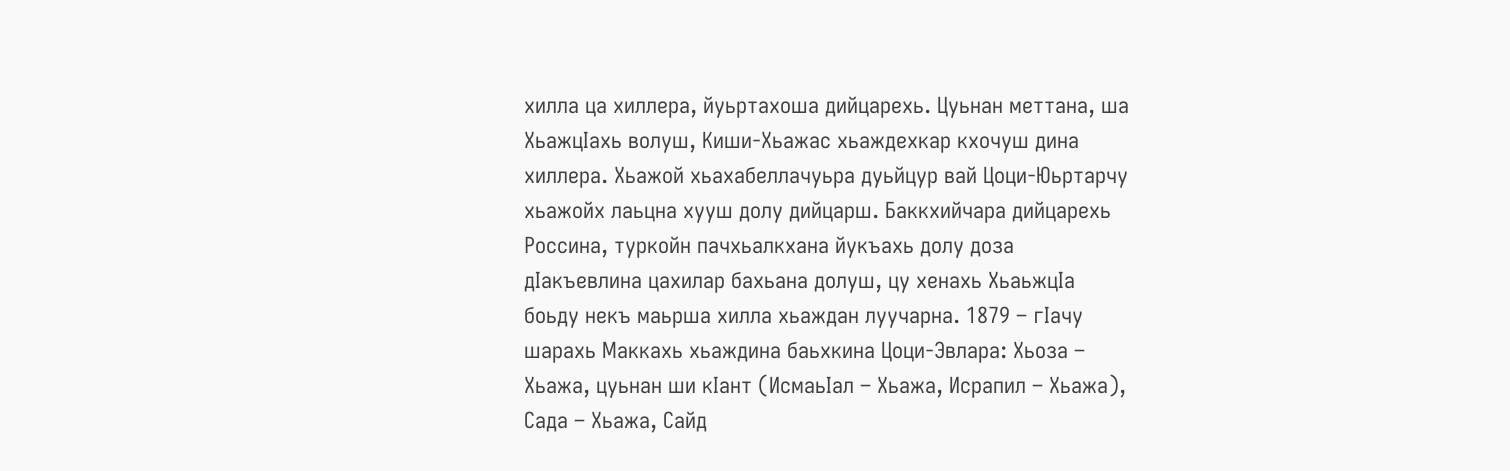хилла ца хиллера, йуьртахоша дийцарехь. Цуьнан меттана, ша ХьажцIахь волуш, Киши-Хьажас хьаждехкар кхочуш дина хиллера. Хьажой хьахабеллачуьра дуьйцур вай Цоци-Юьртарчу хьажойх лаьцна хууш долу дийцарш. Баккхийчара дийцарехь Россина, туркойн пачхьалкхана йукъахь долу доза дIакъевлина цахилар бахьана долуш, цу хенахь ХьаьжцIа боьду некъ маьрша хилла хьаждан луучарна. 1879 – гIачу шарахь Маккахь хьаждина баьхкина Цоци-Эвлара: Хьоза – Хьажа, цуьнан ши кIант (ИсмаьIал – Хьажа, Исрапил – Хьажа), Сада – Хьажа, Сайд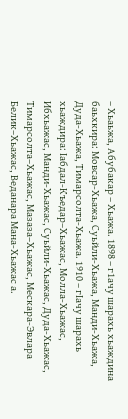– Хьаьжа, Абубакар – Хьажа. 1898 – г1ачу шарахь хьаждина баьхкира: Мовсар-Хьажа, Суьйли-Хьажа, Манди-Хьажа, Дуда-Хьажа, Тимарсолта-Хьажа. 1910 – гIачу шарахь хьаждира: Iабдал-Къедар–Хьажас, Молла-Хьажас, Ибхьажас, Манди-Хьажас, Суьйли-Хьажас, Дуда-Хьажас, Тимарсолта–Хьажас, Мазаза–Хьажас, Мескара-Эвлара Белик–Хьажас, Веданара Мана-Хьажас а.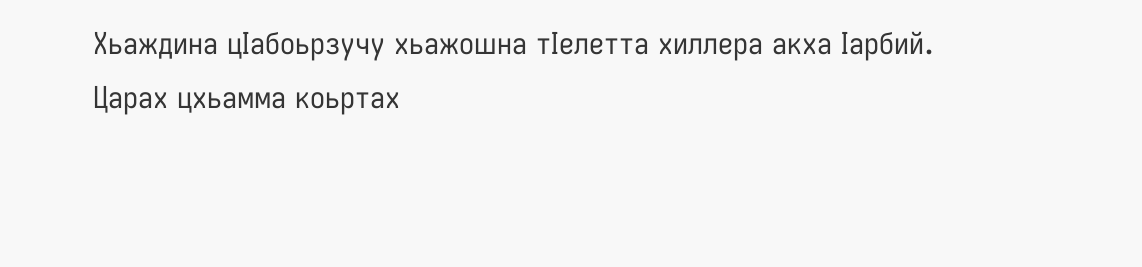Хьаждина цIабоьрзучу хьажошна тIелетта хиллера акха Iарбий.
Царах цхьамма коьртах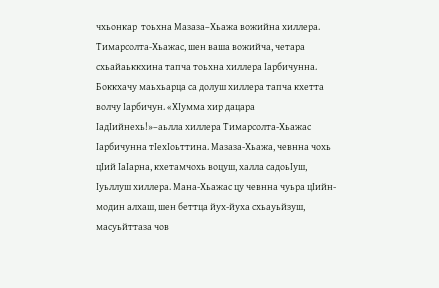чхьонкар  тоьхна Мазаза–Хьажа вожийна хиллера. Тимарсолта-Хьажас, шен ваша вожийча, четара схьайаьккхина тапча тоьхна хиллера Iарбичунна. Боккхачу маьхьарца са долуш хиллера тапча кхетта волчу Iарбичун. «ХIумма хир дацара IадIийнехь!»–аьлла хиллера Тимарсолта-Хьажас Iарбичунна тIехIоьттина. Мазаза-Хьажа, чевнна чохь цIий IаIарна, кхетамчохь воцуш, халла садоьIуш, Iуьллуш хиллера. Мана-Хьажас цу чевнна чуьра цIийн-модин алхаш, шен беттца йух-йуха схьауьйзуш, масуьйттаза чов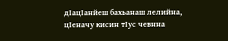дIацIанйеш бахьанаш лелийна, цIеначу кисин тIус чевнна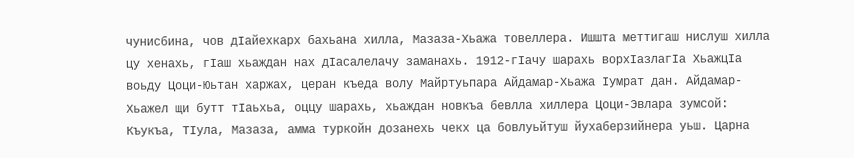чунисбина, чов дIайехкарх бахьана хилла, Мазаза-Хьажа товеллера. Ишшта меттигаш нислуш хилла цу хенахь, гIаш хьаждан нах дIасалелачу заманахь. 1912-гIачу шарахь ворхIазлагIа ХьажцIа воьду Цоци-Юьтан харжах, церан къеда волу Майртуьпара Айдамар-Хьажа Iумрат дан. Айдамар-Хьажел щи бутт тIаьхьа, оццу шарахь, хьаждан новкъа бевлла хиллера Цоци-Эвлара зумсой: Къукъа, ТIула, Мазаза, амма туркойн дозанехь чекх ца бовлуьйтуш йухаберзийнера уьш. Царна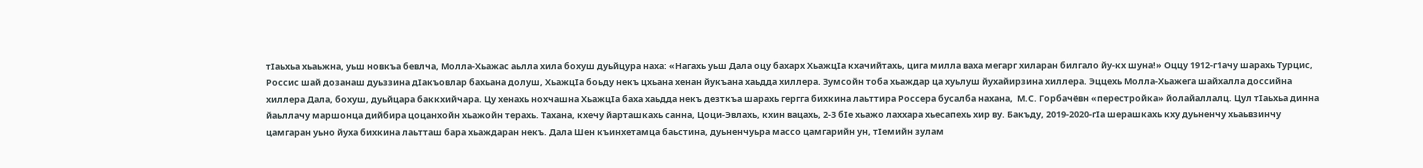тIаьхьа хьаьжна, уьш новкъа бевлча, Молла-Хьажас аьлла хила бохуш дуьйцура наха: «Нагахь уьш Дала оцу бахарх ХьажцIа кхачийтахь, цига милла ваха мегарг хиларан билгало йу-кх шуна!» Оццу 1912-г1ачу шарахь Турцис, Россис шай дозанаш дуьззина дIакъовлар бахьана долуш, ХьажцIа боьду некъ цхьана хенан йукъана хаьдда хиллера. Зумсойн тоба хьаждар ца хуьлуш йухайирзина хиллера. Эццехь Молла-Хьажега шайхалла доссийна хиллера Дала, бохуш, дуьйцара баккхийчара. Цу хенахь нохчашна ХьажцIа баха хаьдда некъ дезткъа шарахь гергга бихкина лаьттира Россера бусалба нахана,  М.С. Горбачёвн «перестройка» йолайаллалц. Цул тIаьхьа динна йаьллачу маршонца дийбира цоцанхойн хьажойн терахь. Тахана, кхечу йарташкахь санна, Цоци-Эвлахь, кхин вацахь, 2-3 бIе хьажо лаххара хьесапехь хир ву. Бакъду, 2019-2020-гIа шерашкахь кху дуьненчу хьаьвзинчу цамгаран уьно йуха бихкина лаьтташ бара хьаждаран некъ. Дала Шен къинхетамца баьстина, дуьненчуьра массо цамгарийн ун, тIемийн зулам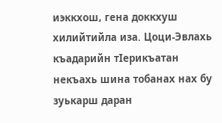иэккхош, гена доккхуш хилийтийла иза. Цоци-Эвлахь къадарийн тIерикъатан некъахь шина тобанах нах бу зуькарш даран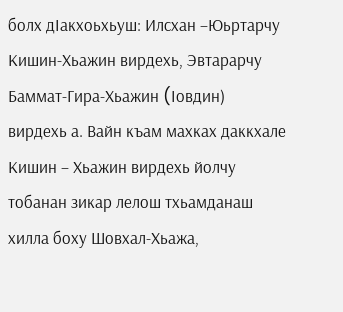болх дIакхоьхьуш: Илсхан –Юьртарчу Кишин-Хьажин вирдехь, Эвтарарчу Баммат-Гира-Хьажин (Iовдин) вирдехь а. Вайн къам махках даккхале Кишин – Хьажин вирдехь йолчу тобанан зикар лелош тхьамданаш хилла боху Шовхал-Хьажа,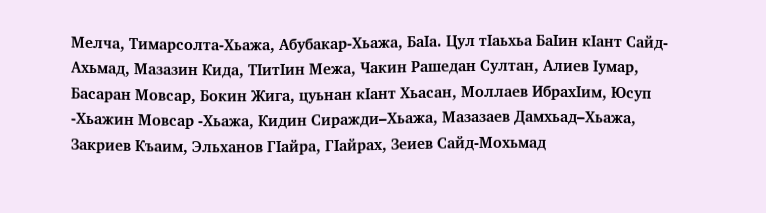Мелча, Тимарсолта-Хьажа, Абубакар-Хьажа, БаIа. Цул тIаьхьа БаIин кIант Сайд-Ахьмад, Мазазин Кида, ТIитIин Межа, Чакин Рашедан Султан, Алиев Iумар, Басаран Мовсар, Бокин Жига, цуьнан кIант Хьасан, Моллаев ИбрахIим, Юсуп -Хьажин Мовсар -Хьажа, Кидин Сиражди–Хьажа, Мазазаев Дамхьад–Хьажа, Закриев Къаим, Эльханов ГIайра, ГIайрах, Зеиев Сайд-Мохьмад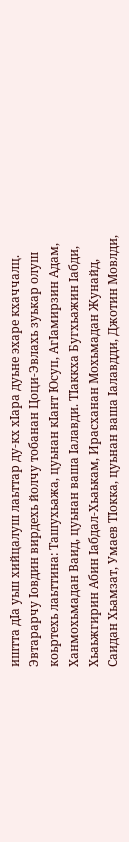иштта дIа уьш хийцалуш лаьттар ду-кх хIара дуьне эхаре кхаччалц. Эвтарарчу Iовдин вирдехь йолчу тобанан Цоци-Эвлахь зуькар олуш коьртехь лаьттина: Ташухьажа, цуьнан кIант Юсуп, АгIамирзин Адам, Ханмохьмадан Ваид, цуьнан ваша Iалавди. ТIаккха Бугхьажин Iабди, Хьаьжгирин Абин Iабдал-Хьаькам, Ирасханан Мохьмадан Жунайд, Саидан Хьамзат, Умаев ТIокка, цуьнан ваша Iалавдди, Джотин Мовлди,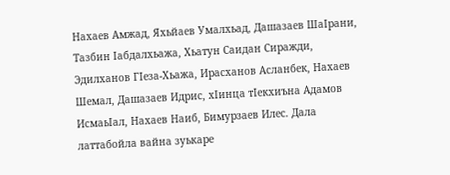Нахаев Амжад, Яхьйаев Умалхьад, Дашазаев ШаIрани, Тазбин Iабдалхьажа, Хьатун Саидан Сиражди, Эдилханов ГIеза-Хьажа, Ирасханов Асланбек, Нахаев Шемал, Дашазаев Идрис, хIинца тIекхиъна Адамов ИсмаьIал, Нахаев Наиб, Бимурзаев Илес. Дала латтабойла вайна зуькаре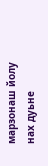марзонаш йолу нах дуьне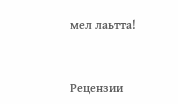мел лаьтта!


Рецензии